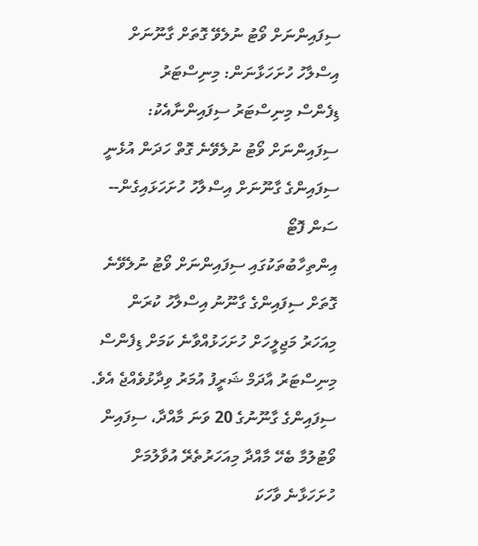ސިފައިންނަށް ވޯޓު ނުލެވޭ ގޮތަށް ގާނޫނަށް އިސްލާހު ހުށަހަޅާނަން: މިނިސްޓަރު
ޑިފެންސް މިނިސްޓަރު ސިފައިންނާއެކު: ސިފައިންނަށް ވޯޓު ނުލެވޭނެ ގޮތް ހަދަން އުޅެނީ ސިފައިންގެ ގާނޫނަށް އިސްލާހު ހުށަހަޅައިގެން-- ސަން ފޮޓޯ
އިންތިހާބުތަކުގައި ސިފައިންނަށް ވޯޓު ނުލެވޭނެ ގޮތަށް ސިފައިންގެ ގާނޫނު އިސްލާހު ކުރަން މިއަހަރު މަޖިލީހަށް ހުށަހަޅުއްވާނެ ކަމަށް ޑިފެންސް މިނިސްޓަރު އާދަމް ޝަރީފު އުމަރު ވިދާޅުވެއްޖެ އެވެ.
ސިފައިންގެ ގާނޫނުގެ 20 ވަނަ މާއްދާ، ސިފައިން ވޯޓުލުމާ ބެހޭ މާއްދާ މިއަހަރުތެރޭ އުވާލުމަށް ހުށަހަޅާނެ ވާހަކަ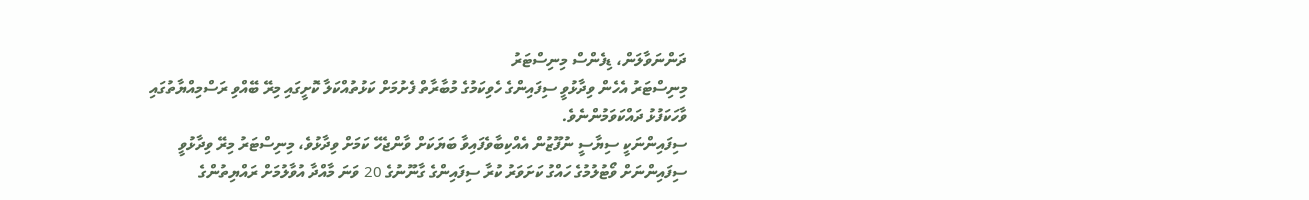ދަންނަވާލަން، ޑިފެންސް މިނިސްޓަރު
މިނިސްޓަރު އެހެން ވިދާޅުވީ ސިފައިންގެ ހެވިކަމުގެ މުބާރާތް ފެށުމަށް ކަޅުތުއްކަލާ ކޮށީގައި މިރޭ ބޭއްވި ރަސްމިއްޔާތުގައި ވާހަކަފުޅު ދައްކަވަމުންނެވެ.
ސިފައިންނަކީ ސިޔާސީ ނުފޫޒުން އެއްކިބާވެފައިވާ ބަޔަކަށް ވާންޖެހޭ ކަމަށް ވިދާޅުވެ، މިނިސްޓަރު މިރޭ ވިދާޅުވީ ސިފައިންނަށް ވޯޓުލުމުގެ ހައްގު ކަށަވަރު ކުރާ ސިފައިންގެ ގާނޫނުގެ 20 ވަނަ މާއްދާ އުވާލުމަށް ރައްޔިތުންގެ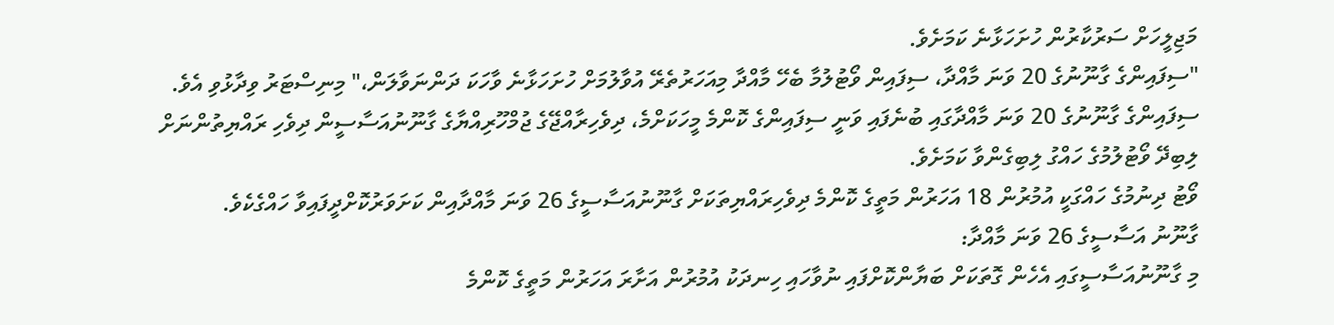މަޖިލީހަށް ސަރުކާރުން ހުށަހަޅާނެ ކަމަށެވެ.
"ސިފައިންގެ ގާނޫނުގެ 20 ވަނަ މާއްދާ، ސިފައިން ވޯޓުލުމާ ބެހޭ މާއްދާ މިއަހަރުތެރޭ އުވާލުމަށް ހުށަހަޅާނެ ވާހަކަ ދަންނަވާލަން،" މިނިސްޓަރު ވިދާޅުވި އެވެ.
ސިފައިންގެ ގާނޫނުގެ 20 ވަނަ މާއްދާގައި ބުނެފައި ވަނީ ސިފައިންގެ ކޮންމެ މީހަކަށްމެ، ދިވެހިރާއްޖޭގެ ޖުމްހޫރިއްޔާގެ ގާނޫނުއަސާސީން ދިވެހި ރައްޔިތުންނަށް ލިބިދޭ ވޯޓުލުމުގެ ހައްގު ލިބިގެންވާ ކަމަށެވެ.
ވޯޓު ދިނުމުގެ ހައްގަކީ އުމުރުން 18 އަހަރުން މަތީގެ ކޮންމެ ދިވެހިރައްޔިތަކަށް ގާނޫނުއަސާސީގެ 26 ވަނަ މާއްދާއިން ކަށަވަރުކޮށްދީފައިވާ ހައްގެކެވެ.
ގާނޫނު އަސާސީގެ 26 ވަނަ މާއްދާ:
މި ގާނޫނުއަސާސީގައި އެހެން ގޮތަކަށް ބަޔާންކޮށްފައި ނުވާހައި ހިނދަކު އުމުރުން އަށާރަ އަހަރުން މަތީގެ ކޮންމެ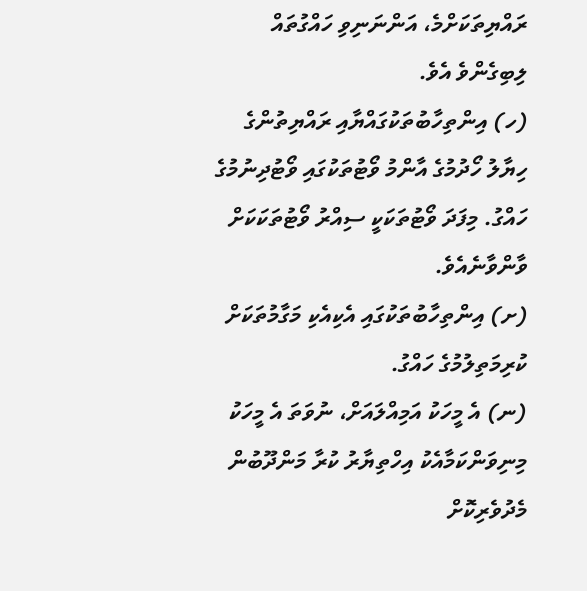ރައްޔިތަކަށްމެ، އަންނަނިވި ހައްގުތައް ލިބިގެންވެ އެވެ.
(ހ) އިންތިހާބުތަކުގައްޔާއި ރައްޔިތުންގެ ހިޔާލު ހޯދުމުގެ އާންމު ވޯޓުތަކުގައި ވޯޓުދިނުމުގެ ހައްގު. މިފަދަ ވޯޓުތަކަކީ ސިއްރު ވޯޓުތަކަކަށް ވާންވާނެއެވެ.
(ށ) އިންތިހާބުތަކުގައި އެކިއެކި މަގާމުތަކަށް ކުރިމަތިލުމުގެ ހައްގު.
(ނ) އެ މީހަކު އަމިއްލައަށް، ނުވަތަ އެ މީހަކު މިނިވަންކަމާއެކު އިހްތިޔާރު ކުރާ މަންދޫބުން މެދުވެރިކޮށް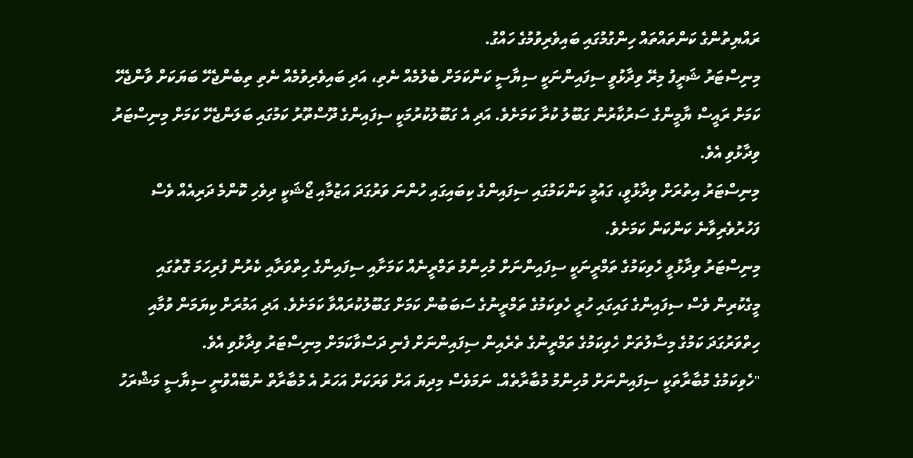ރައްޔިތުންގެ ކަންތައްތައް ހިންގުމުގައި ބައިވެރިވުމުގެ ހައްގު.
މިނިސްޓަރު ޝަރީފު މިރޭ ވިދާޅުވީ ސިފައިންނަކީ ސިޔާސީ ކަންކަމަށް ބެލުމެއް ނެތި، އަދި ބައިވެރިވުމެއް ނެތި ތިބެންޖެހޭ ބަޔަކަށް ވާންޖެހޭ ކަމަށް ރައީސް ޔާމީންގެ ސަރުކާރުން ގަބޫލު ކުރާ ކަމަށެވެ. އަދި އެ ގަބޫލުކުރުމަކީ ސިފައިންގެ ދޫސްތޫރު ކަމުގައި ބަލަންޖެހޭ ކަމަށް މިނިސްޓަރު ވިދާޅުވި އެވެ.
މިނިސްޓަރު އިތުރަށް ވިދާޅުވީ، ގައުމީ ކަންކަމުގައި ސިފައިންގެ ކިބައިގައި ހުންނަ ވަރުގަދަ އަޒުމާއި ޖޯޝަކީ ދިވެހި ކޮންމެ ދަރިއެއް ވެސް ފަހުރުވެރިވާނެ ކަންކަން ކަމަށެވެ.
މިނިސްޓަރު ވިދާޅުވީ ހެވިކަމުގެ ތަމްރީނަކީ ސިފައިންނަށް މުހިންމު ތަމްރީނެއް ކަމަށާއި ސިފައިންގެ ހިތްވަރާއި ކެރުން ފުރިހަމަ ގޮތުގައި މީގެކުރިން ވެސް ސިފައިންގެ ގައިގައި ހުރީ ހެވިކަމުގެ ތަމްރީނުގެ ސަބަބުން ކަމަށް ގަބޫލުކުރައްވާ ކަމަށެވެ. އަދި އަމުރަށް ކިޔަމަން ވުމާއި ހިތްވަރުގަދަ ކަމުގެ މިސާލުތަށް ހެވިކަމުގެ ތަމްރީނުގެ ތެރެއިން ސިފައިންނަށް ފެނި ދަސްވާކަމަށް މިނިސްޓަރު ވިދާޅުވި އެވެ.
"ހެވިކަމުގެ މުބާރާތަކީ ސިފައިންނަށް މުހިންމު މުބާރާތެއް. ނަމަވެސް މިދިޔަ އަށް ވަރަކަށް އަހަރު އެ މުބާރާތް ނުބޭއްވުނީ ސިޔާސީ މަޝްރަހު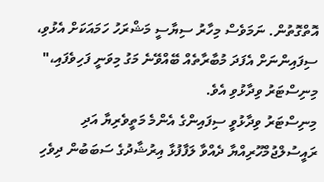އޮތްގޮތުން. ނަމަވެސް މިހާރު ސިޔާސީ މަޝްރަހު ހަމައަކަށް އެޅުވި، ސިފައިންނަށް އެފަދަ މުބާރާތެއް ބޭއްވޭނެ މަގު މިވަނީ ފަހިވެފައި،" މިނިސްޓަރު ވިދާޅުވި އެވެ.
މިނިސްޓަރު ވިދާޅުވީ ސިފައިންގެ އެންމެ މަތީވެރިޔާ އަދި ރައީސުލްޖުމްހޫރިއްޔާ ދެއްވާ ލަފާފުޅާ އިރުޝާދުގެ ސަބަބުން ދިވެހި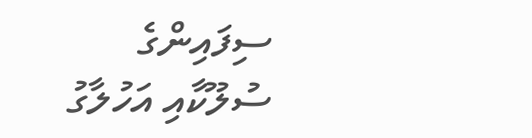ސިފައިންގެ ސުލޫކާއި އަހުލާގު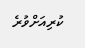ކުރިއަށްވުރެ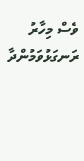ވެސް މިހާރު ރަނގަޅުވަމުންދާ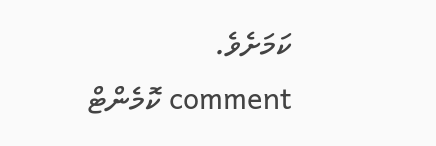ކަމަށެވެ.
comment ކޮމެންޓް